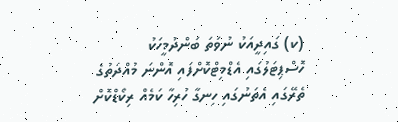(ކ) ގައިދީއަކު ނުވަތަ ބަންދުމީހަކު ހޮސްޕިޓަލުގައި އެޑްމިޓްކޮށްފައި އޮންނަ މުއްދަތުގެ ތެރޭގައި އެތަނުގައި ހިނގާ ހުރިހާ ކަމެއް ރިކޯޑްކޮށް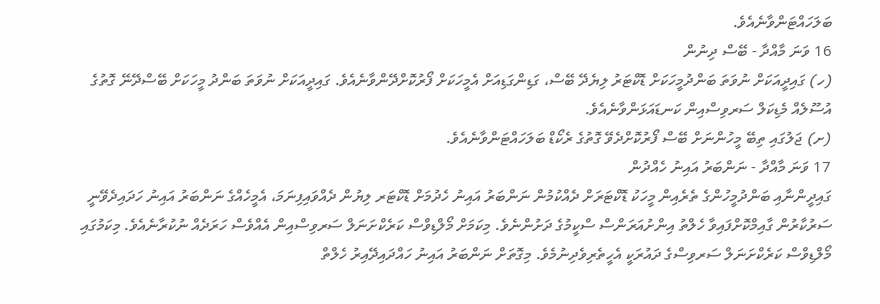ބަލަހައްޓަންވާނެއެވެ.
16 ވަނަ މާއްދާ - ބޭސް ދިނުން
(ހ) ގައިދީއަކަށް ނުވަތަ ބަންދުމީހަކަށް ޑޮކްޓަރު ލިޔެދޭ ބޭސް، ގަޑިންގަޑިއަށް އެމީހަކަށް ފޯރުކޮށްދޭންވާނެއެވެ. ގައިދީއަކަށް ނުވަތަ ބަންދު މީހަކަށް ބޭސްދޭނޭ ގޮތުގެ އުސޫލެއް މެޑިކަލް ސަރވިސްއިން ކަނޑައަޅަންވާނެއެވެ.
(ށ) ޖަލުގައި ތިބޭ މީހުންނަށް ބޭސް ފޯރުކޮށްދެވޭ ގޮތުގެ ރެކޯޑް ބަލަހައްޓަންވާނެއެވެ.
17 ވަނަ މާއްދާ - ނަންބަރު އައިނު ހެއްދުން
ގައިދީންނާއި ބަންދުމީހުންގެ ތެރެއިން މީހަކު ޑޮކްޓަރަށް ދެއްކުމުން ނަންބަރު އައިނު ހެދުމަށް ޑޮކްޓަރ ލިޔުން ދެއްވައިފިނަމަ، އެމީހެއްގެ ނަންބަރު އައިނު ހަދައިދެވޭނީ ސަރުކާރުން ގާއިމްކޮށްފައިވާ ހެލްތު އިންށުއަރަންސް ސްކީމުގެ ދަށުންނެވެ. މިކަމަށް މޯލްޑިވްސް ކަރެކްށަނަލް ސަރވިސްއިން އެއްވެސް ހަރަދެއް ނުކުރާނެއެވެ. މިކަމުގައި މޯލްޑިވްސް ކަރެކްށަނަލް ސަރވިސްގެ ދައުރަކީ އެހީތެރިވެދިނުމެވެ. މިގޮތަށް ނަންބަރު އައިނު ހައްދައިދޭއިރު ހެލްތް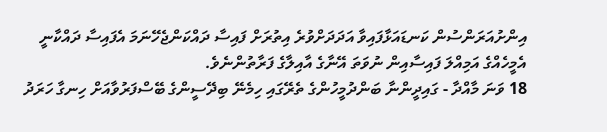އިންށުއަރަންސުން ކަނޑައަޅާފައިވާ އަދަދަށްވުރެ އިތުރަށް ފައިސާ ދައްކަންޖެހޭނަމަ އެފައިސާ ދައްކާނީ އެމީހެއްގެ އަމިއްލަ ފައިސާއިން ނުވަތަ އޭނާގެ އާއިލާގެ ފަރާތުންނެވެ.
18 ވަނަ މާއްދާ - ގައިދީންނާ ބަންދުމީހުންގެ ތެރޭގައި ހިމެނޭ ބިދޭސީންގެ ބޭސްފަރުވާއަށް ހިނގާ ހަރަދު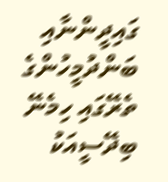ގައިދީންނާއި ބަންދުމީހުންގެ ތެރޭގައި ހިމެނޭ ބިދޭސީއަކު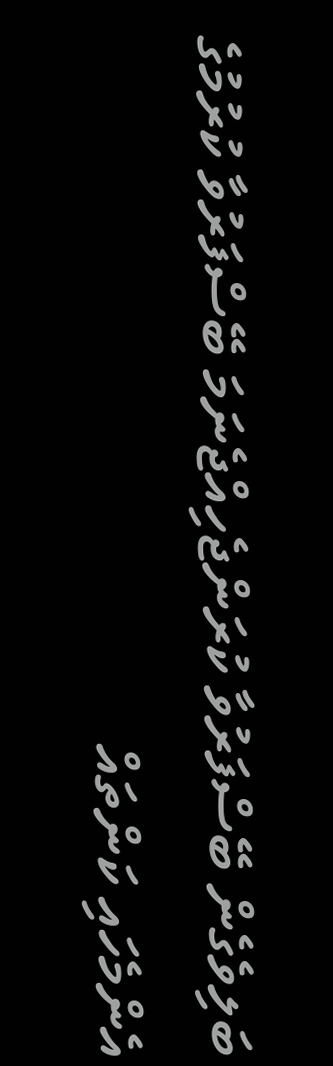ބަލިވެގެން ބޭސްފަރުވާ ކުރަންޖެހިއްޖެނަމަ ބޭސްފަރުވާ ކުރުމުގެ އެންމެހައި ކަންތައް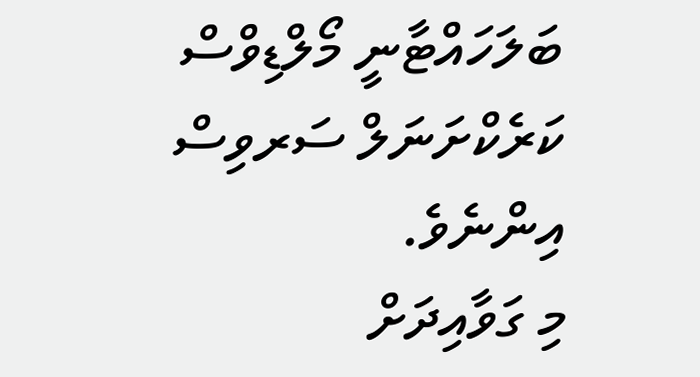ބަލަހައްޓާނީ މޯލްޑިވްސް ކަރެކްށަނަލް ސަރވިސް އިންނެވެ.
މި ގަވާއިދަށް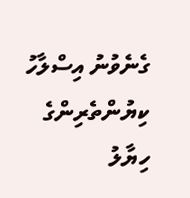ގެނެވުނު އިސްލާހު
ކިޔުންތެރިންގެ ހިޔާލު